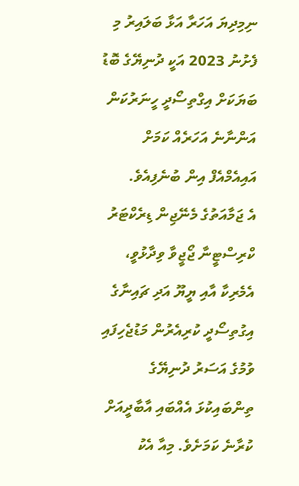ނިމިދިޔަ އަހަރާ އަޅާ ބަލައިރު މި ފެށުނު 2023 އަކީ ދުނިޔޭގެ ބޮޑު ބަޔަކަށް އިގްތިސޯދީ ހީނަރުކަން އަންނާނެ އަހަރެއް ކަމަށް އައިއެމްއެފް އިން ބުނެފިއެވެ.
އެ ޖަމާއަތުގެ މެނޭޖިން ޑިރެކްޓަރު ކްރިސްޓީނާ ޖޯޖީވާ ވިދާޅުވީ، އެމެރިކާ އާއި ޔީޔޫ އަދި ޗައިނާގެ އިގުތިސޯދީ ކުރިއެރުން މަޑުޖެހިފައި ވުމުގެ އަސަރު ދުނިޔޭގެ ތިންބައިކުޅަ އެއްބައި އާބާދީއަށް ކުރާނެ ކަމަށެވެ. މިއާ އެކު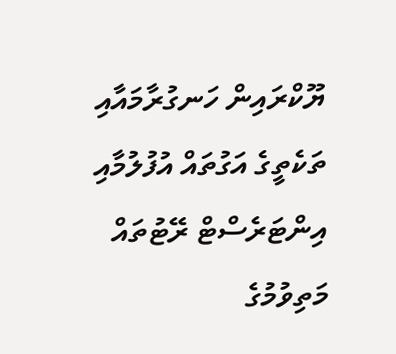ޔޫކްރައިން ހަނގުރާމައާއި ތަކެތީގެ އަގުތައް އުފުލުމާއި އިންޓަރެސްޓް ރޭޓުތައް މަތިވުމުގެ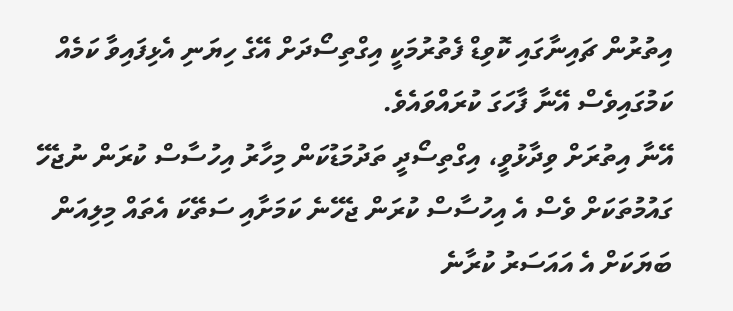އިތުރުން ޗައިނާގައި ކޮވިޑް ފެތުރުމަކީ އިގްތިސޯދަށް އޭގެ ހިޔަނި އެޅިފައިވާ ކަމެއް ކަމުގައިވެސް އޭނާ ފާހަގަ ކުރައްވައެވެ.
އޭނާ އިތުރަށް ވިދާޅުވީ، އިގްތިސޯދީ ތަދުމަޑުކަން މިހާރު އިހުސާސް ކުރަން ނުޖެހޭ ގައުމުތަކަށް ވެސް އެ އިހުސާސް ކުރަން ޖެހޭނެ ކަމަށާއި ސަތޭކަ އެތައް މިލިއަން ބަޔަކަށް އެ އައަސަރު ކުރާނެ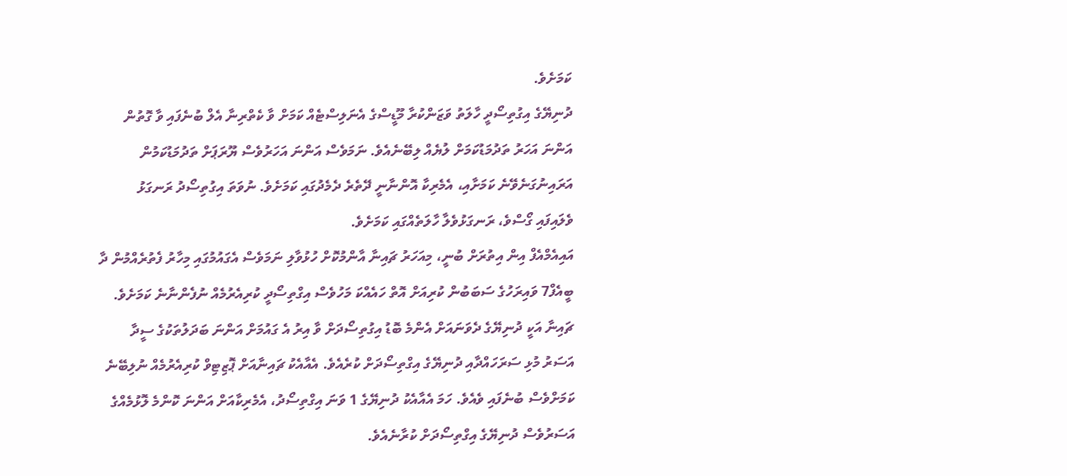ކަމަށެވެ.
ދުނިޔޭގެ އިގުތިސޯދީ ހާލަތު ވަޒަންކުރާ މޫޑީސްގެ އެނަލިސްޓެއް ކަމަށް ވާ ކެތްރިނާ އެލް ބުނެފައި ވާ ގޮތުން އަންނަ އަހަރު ތަދުމަޑުކަމަށް ލުޔެއް ލިބޭނެއެވެ. ނަމަވެސް އަންނަ އަހަރުވެސް ޔޫރަޕަށް ތަދުމަޑުކަމުން އަރައިނުގަނެވޭނެ ކަމަށާއި، އެމެރިކާ އޮންނާނީ ދޭތެރެ ދެމެދުގައި ކަމަށެވެ. ނުވަތަ އިގުތިސޯދު ރަނގަޅު ވެލައިފައި ގޯސްވެ، ރަނގަޅުވެލާ ހާލަތެއްގައި ކަމަށެވެ.
އައިއެމްއެފް އިން އިތުރަށް ބުނީ، މިއަހަރު ޗައިނާ އާންމުކޮށް ހުޅުވާލި ނަމަވެސް އެގައުމުގައި މިހާރު ފެތުރެއްމުން ދާ ބީއެފް7 ވައިރަހުގެ ސަބަބުން ކުރިއަށް އޮތް ހައެއްކަ މަހުވެސް އިގްތިސޯދީ ކުރިއެރުމެއް ނުފެންނާނެ ކަމަށެވެ. ޗައިނާ އަކީ ދުނިޔޭގެ ދެވަނައަށް އެންމެ ބޮޑު އިގުތިސޯދަށް ވާ އިރު އެ ގައުމަށް އަންނަ ބަދަލުތަކުގެ ސީދާ އަސަރު މުޅި ސަރަހައްދާއި ދުނިޔޭގެ އިގްތިސޯދަށް ކުރެއެވެ. އެއާއެކު ޗައިނާއަށް ޕޮޒިޓިވް ކުރިއެރުމެއް ނުލިބޭނެ ކަމަށްވެސް ބުނެފައި ވެއެވެ. ހަމަ އެއާއެކު ދުނިޔޭގެ 1 ވަނަ އިގްތިސޯދު، އެމެރިކާއަށް އަންނަ ކޮންމެ ލޮޅުމެއްގެ އަސަރުވެސް ދުނިޔޭގެ އިގްތިސޯދަށް ކުރާނެއެވެ.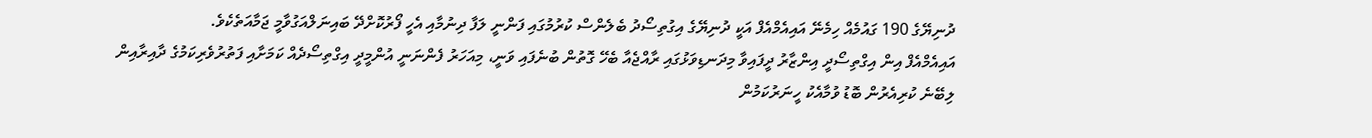ދުނިޔޭގެ 190 ގައުމެއް ހިމެނޭ އައިއެމްއެފް އަކީ ދުނިޔޭގެ އިގުތިސޯދު ބެލެންސް ކުރުމުގައި ފަންނީ ލަފާ ދިނުމާއި އެހީ ފޯރުކޮށްދޭ ބައިނަލްއަގުވާމީ ޖަމާއަތެކެވެ.
އައިއެމްއެފް އިން އިގްތިސޯދީ އިންޒާރު ދީފައިވާ މިދަނޑިވަޅުގައި ރާއްޖެއާ ބެހޭ ގޮތުން ބުނެފައި ވަނީ، މިއަހަރު ފެންނަނީ އުންމީދީ އިގްތިސޯދެއް ކަމަށާއި ފަތުރުވެރިކަމުގެ ދާއިރާއިން ލިބޭނެ ކުރިއެރުން ބޮޑު ވުމާއެކު ހީނަރުކަމުން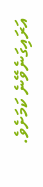އަރައިގަނެވޭނެ ކަމަށެވެ.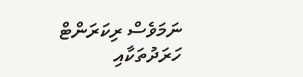ނަމަވެސް ރިކަރަންޓް ހަރަދުތަކާއި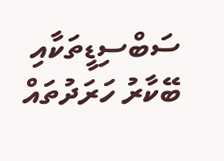ސަބްސިޑީތަކާއި ބޭކާރު ހަރަދުތައް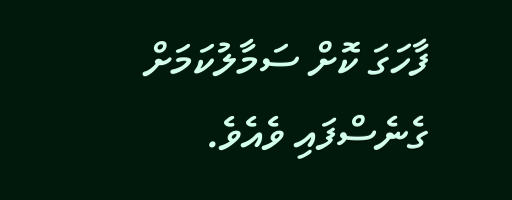ފާހަގަ ކޮށް ސަމާލުކަމަށް ގެނެސްފައި ވެއެވެ.